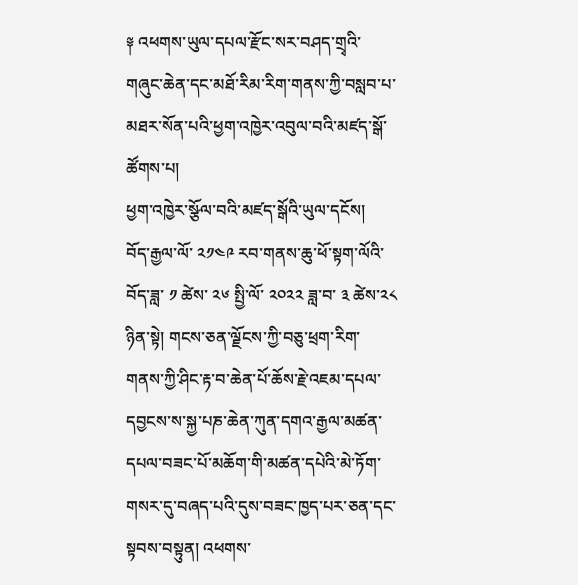༈ འཕགས་ཡུལ་དཔལ་རྫོང་སར་བཤད་གྲྭའི་གཞུང་ཆེན་དང་མཐོ་རིམ་རིག་གནས་ཀྱི་བསླབ་པ་མཐར་སོན་པའི་ཕྱག་འཁྱེར་འབུལ་བའི་མཛད་སྒོ་ཚོགས་པ།
ཕྱག་འཁྱེར་སྩོལ་བའི་མཛད་སྒོའི་ཡུལ་དངོས།
བོད་རྒྱལ་ལོ་ ༢༡༤༩ རབ་གནས་ཆུ་ཕོ་སྟག་ལོའི་བོད་ཟླ་ ༡ ཚེས་ ༢༦ སྤྱི་ལོ་ ༢༠༢༢ ཟླ་བ་ ༣ ཚེས་༢༨ ཉིན་སྟེ། གངས་ཅན་ལྗོངས་ཀྱི་བཅུ་ཕྲག་རིག་གནས་ཀྱི་ཤིང་རྟ་བ་ཆེན་པོ་ཆོས་རྗེ་འཇམ་དཔལ་དབྱངས་ས་སྐྱ་པཎ་ཆེན་ཀུན་དགའ་རྒྱལ་མཚན་དཔལ་བཟང་པོ་མཆོག་གི་མཚན་དཔེའི་མེ་ཏོག་གསར་དུ་བཞད་པའི་དུས་བཟང་ཁྱད་པར་ཅན་དང་སྟབས་བསྟུན། འཕགས་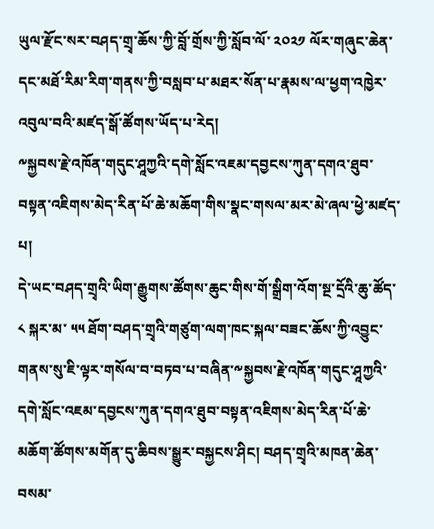ཡུལ་རྫོང་སར་བཤད་གྲྭ་ཆོས་ཀྱི་བློ་གྲོས་ཀྱི་སློབ་ལོ་ ༢༠༢༡ ལོར་གཞུང་ཆེན་དང་མཐོ་རིམ་རིག་གནས་ཀྱི་བསླབ་པ་མཐར་སོན་པ་རྣམས་ལ་ཕྱག་འཁྱེར་འབུལ་བའི་མཛད་སྒོ་ཚོགས་ཡོད་པ་རེད།
༸སྐྱབས་རྗེ་འཁོན་གདུང་ཤཱཀྱའི་དགེ་སློང་འཇམ་དབྱངས་ཀུན་དགའ་ཐུབ་བསྟན་འཇིགས་མེད་རིན་པོ་ཆེ་མཆོག་གིས་སྣང་གསལ་མར་མེ་ཞལ་ཕྱེ་མཛད་པ།
དེ་ཡང་བཤད་གྲྭའི་ཡིག་རྒྱུགས་ཚོགས་ཆུང་གིས་གོ་སྒྲིག་འོག་སྔ་དྲོའི་ཆུ་ཚོད་ ༨ སྐར་མ་ ༥༥ ཐོག་བཤད་གྲྭའི་གཙུག་ལག་ཁང་སྐལ་བཟང་ཆོས་ཀྱི་འབྱུང་གནས་སུ་ཇི་ལྟར་གསོལ་བ་བཏབ་པ་བཞིན་༸སྐྱབས་རྗེ་འཁོན་གདུང་ཤཱཀྱའི་དགེ་སློང་འཇམ་དབྱངས་ཀུན་དགའ་ཐུབ་བསྟན་འཇིགས་མེད་རིན་པོ་ཆེ་མཆོག་ཚོགས་མགོན་དུ་ཆིབས་སྒྱུར་བསྐྱངས་ཤིང། བཤད་གྲྭའི་མཁན་ཆེན་བསམ་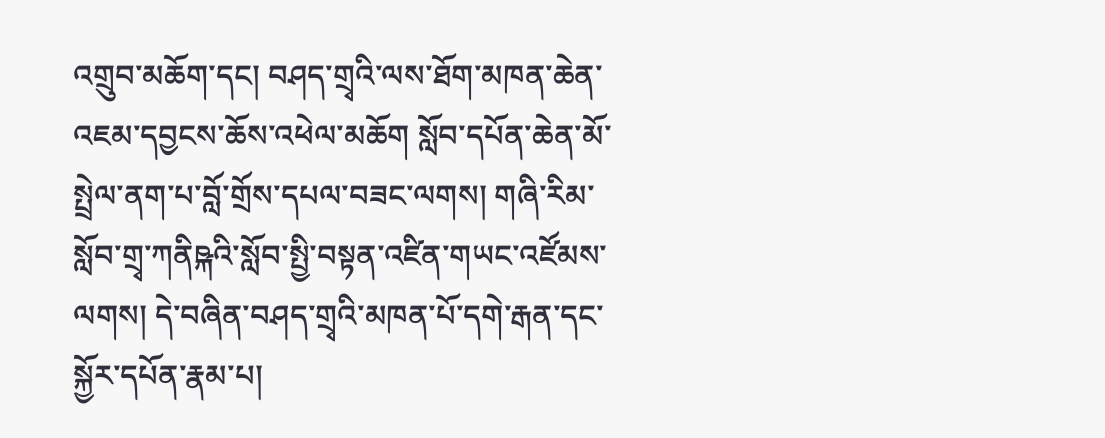འགྲུབ་མཆོག་དང། བཤད་གྲྭའི་ལས་ཐོག་མཁན་ཆེན་འཇམ་དབྱངས་ཆོས་འཕེལ་མཆོག སློབ་དཔོན་ཆེན་མོ་སྤྲེལ་ནག་པ་བློ་གྲོས་དཔལ་བཟང་ལགས། གཞི་རིམ་སློབ་གྲྭ་ཀནིཥྐའི་སློབ་སྤྱི་བསྟན་འཛིན་གཡང་འཛོམས་ལགས། དེ་བཞིན་བཤད་གྲྭའི་མཁན་པོ་དགེ་རྒན་དང་སྐྱོར་དཔོན་རྣམ་པ།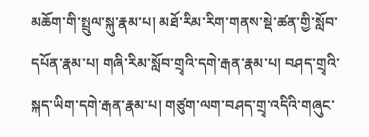མཆོག་གི་སྤྲུལ་སྐུ་རྣམ་པ། མཐོ་རིམ་རིག་གནས་སྡེ་ཚན་གྱི་སློབ་དཔོན་རྣམ་པ། གཞི་རིམ་སློབ་གྲྭའི་དགེ་རྒན་རྣམ་པ། བཤད་གྲྭའི་སྐད་ཡིག་དགེ་རྒན་རྣམ་པ། གཙུག་ལག་བཤད་གྲྭ་འདིའི་གཞུང་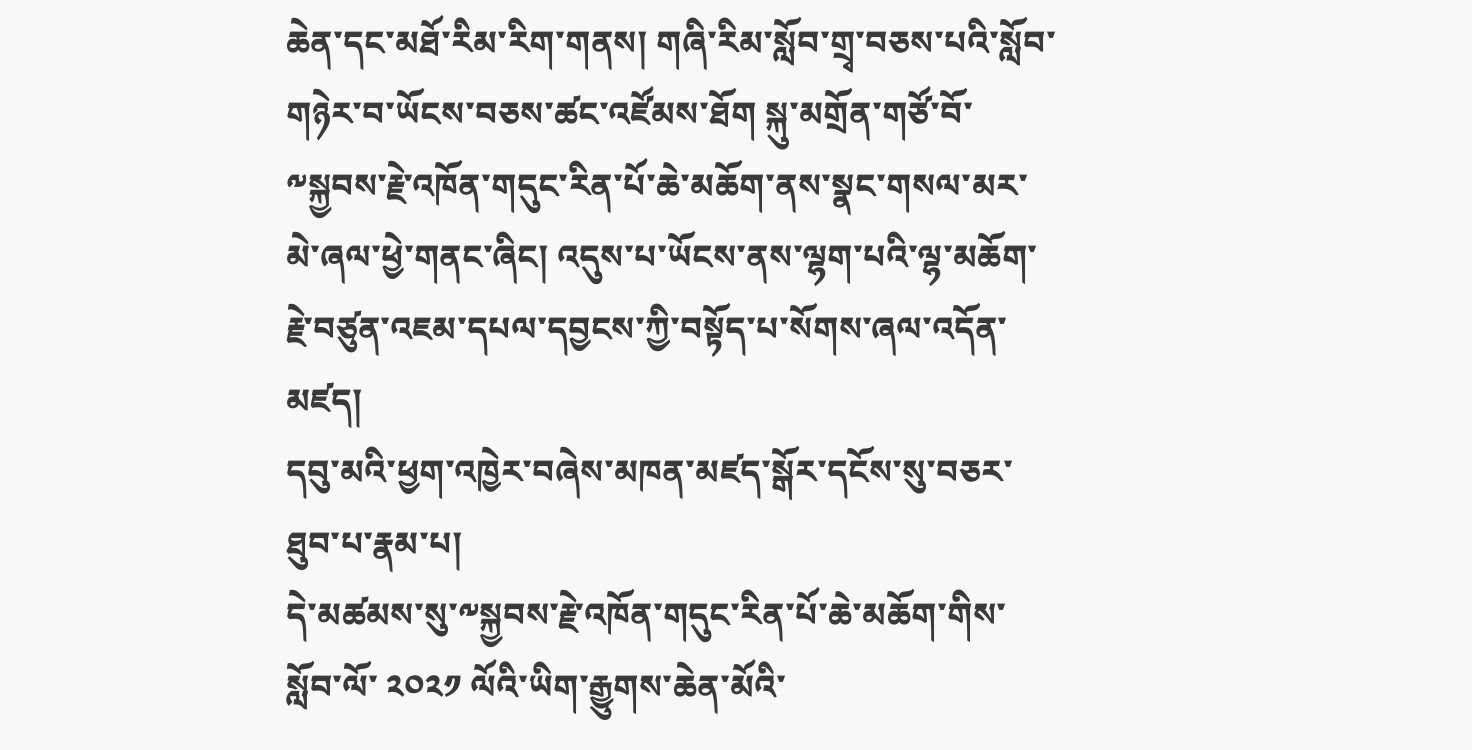ཆེན་དང་མཐོ་རིམ་རིག་གནས། གཞི་རིམ་སློབ་གྲྭ་བཅས་པའི་སློབ་གཉེར་བ་ཡོངས་བཅས་ཚང་འཛོམས་ཐོག སྐུ་མགྲོན་གཙོ་བོ་༸སྐྱབས་རྗེ་འཁོན་གདུང་རིན་པོ་ཆེ་མཆོག་ནས་སྣང་གསལ་མར་མེ་ཞལ་ཕྱེ་གནང་ཞིང། འདུས་པ་ཡོངས་ནས་ལྷག་པའི་ལྷ་མཆོག་རྗེ་བཙུན་འཇམ་དཔལ་དབྱངས་ཀྱི་བསྟོད་པ་སོགས་ཞལ་འདོན་མཛད།
དབུ་མའི་ཕྱག་འཁྱེར་བཞེས་མཁན་མཛད་སྒོར་དངོས་སུ་བཅར་ཐུབ་པ་རྣམ་པ།
དེ་མཚམས་སུ་༸སྐྱབས་རྗེ་འཁོན་གདུང་རིན་པོ་ཆེ་མཆོག་གིས་སློབ་ལོ་ ༢༠༢༡ ལོའི་ཡིག་རྒྱུགས་ཆེན་མོའི་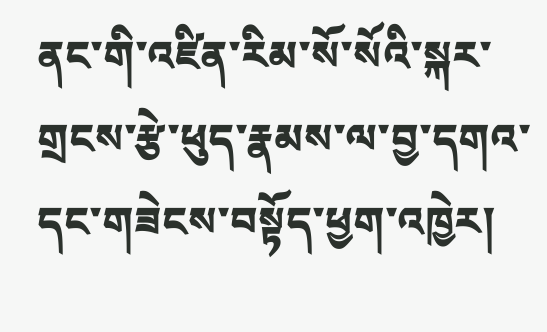ནང་གི་འཛིན་རིམ་སོ་སོའི་སྐར་གྲངས་རྩེ་ཕུད་རྣམས་ལ་བྱ་དགའ་དང་གཟེངས་བསྟོད་ཕྱག་འཁྱེར།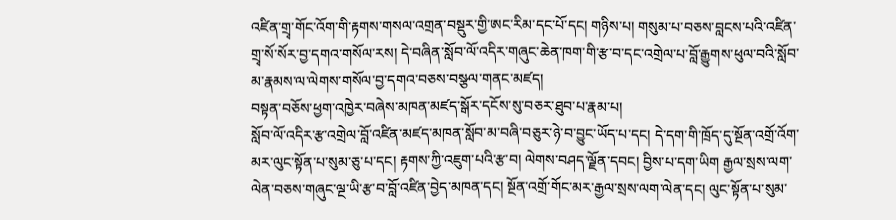འཛིན་གྲྭ་གོང་འོག་གི་རྟགས་གསལ་འགྲན་བསྡུར་གྱི་ཨང་རིམ་དང་པོ་དང། གཉིས་པ། གསུམ་པ་བཅས་བླངས་པའི་འཛིན་གྲྭ་སོ་སོར་བྱ་དགའ་གསོལ་རས། དེ་བཞིན་སློབ་ལོ་འདིར་གཞུང་ཆེན་ཁག་གི་རྩ་བ་དང་འགྲེལ་པ་བློ་རྒྱུགས་ཕུལ་བའི་སློབ་མ་རྣམས་ལ་ལེགས་གསོལ་བྱ་དགའ་བཅས་བསྩལ་གནང་མཛད།
བསྟན་བཅོས་ཕྱག་འཁྱེར་བཞེས་མཁན་མཛད་སྒོར་དངོས་སུ་བཅར་ཐུབ་པ་རྣམ་པ།
སློབ་ལོ་འདིར་རྩ་འགྲེལ་བློ་འཛིན་མཛད་མཁན་སློབ་མ་བཞི་བཅུར་ཉེ་བ་བྱུང་ཡོད་པ་དང། དེ་དག་གི་ཁྲོད་དུ་སྔོན་འགྲོ་འོག་མར་ལུང་སྟོན་པ་སུམ་ཅུ་པ་དང། རྟགས་ཀྱི་འཇུག་པའི་རྩ་བ། ལེགས་བཤད་ལྗོན་དབང། བྱིས་པ་དག་ཡིག རྒྱལ་སྲས་ལག་ལེན་བཅས་གཞུང་ལྔ་ཡི་རྩ་བ་བློ་འཛིན་བྱེད་མཁན་དང། སྔོན་འགྲོ་གོང་མར་རྒྱལ་སྲས་ལག་ལེན་དང། ལུང་སྟོན་པ་སུམ་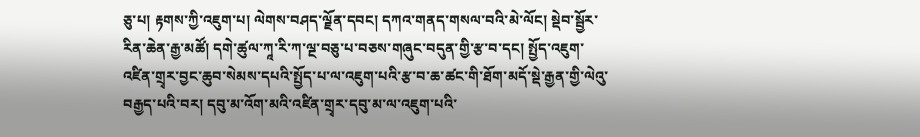ཅུ་པ། རྟགས་ཀྱི་འཇུག་པ། ལེགས་བཤད་ལྗོན་དབང། དཀའ་གནད་གསལ་བའི་མེ་ལོང། སྡེབ་སྦྱོར་རིན་ཆེན་རྒྱ་མཚོ། དགེ་ཚུལ་ཀཱ་རི་ཀ་ལྔ་བཅུ་པ་བཅས་གཞུང་བདུན་གྱི་རྩ་བ་དང། སྤྱོད་འཇུག་འཛིན་གྲྭར་བྱང་ཆུབ་སེམས་དཔའི་སྤྱོད་པ་ལ་འཇུག་པའི་རྩ་བ་ཆ་ཚང་གི་ཐོག་མདོ་སྡེ་རྒྱན་གྱི་ལེའུ་བརྒྱད་པའི་བར། དབུ་མ་འོག་མའི་འཛིན་གྲྭར་དབུ་མ་ལ་འཇུག་པའི་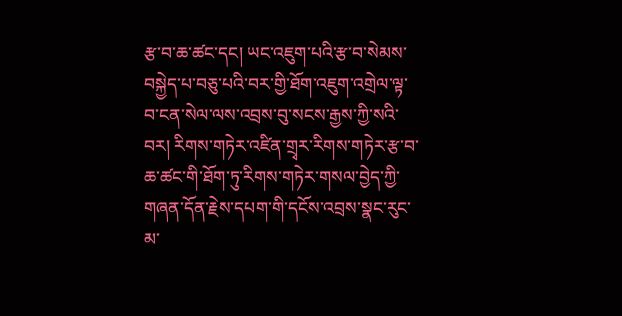རྩ་བ་ཆ་ཚང་དང། ཡང་འཇུག་པའི་རྩ་བ་སེམས་བསྐྱེད་པ་བཅུ་པའི་བར་གྱི་ཐོག་འཇུག་འགྲེལ་ལྟ་བ་ངན་སེལ་ལས་འབྲས་བུ་སངས་རྒྱས་ཀྱི་སའི་བར། རིགས་གཏེར་འཛིན་གྲྭར་རིགས་གཏེར་རྩ་བ་ཆ་ཚང་གི་ཐོག་ཏུ་རིགས་གཏེར་གསལ་བྱེད་ཀྱི་གཞན་དོན་རྗེས་དཔག་གི་དངོས་འབྲས་སྣང་རུང་མ་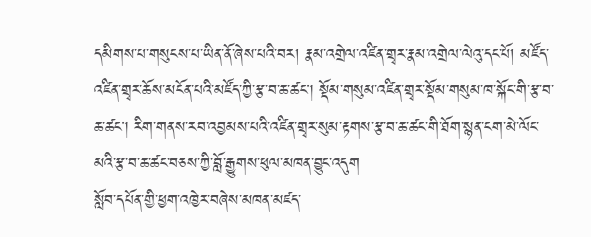དམིགས་པ་གསུངས་པ་ཡིན་ནོ་ཞེས་པའི་བར། རྣམ་འགྲེལ་འཛིན་གྲྭར་རྣམ་འགྲེལ་ལེའུ་དང་པོ། མཛོད་འཛིན་གྲྭར་ཆོས་མངོན་པའི་མཛོད་ཀྱི་རྩ་བ་ཆ་ཚང། སྡོམ་གསུམ་འཛིན་གྲྭར་སྡོམ་གསུམ་ཁ་སྐོང་གི་རྩ་བ་ཆ་ཚང། རིག་གནས་རབ་འབྱམས་པའི་འཛིན་གྲྭར་སུམ་རྟགས་རྩ་བ་ཆ་ཚང་གི་ཐོག་སྙན་ངག་མེ་ལོང་མའི་རྩ་བ་ཆ་ཚང་བཅས་ཀྱི་བློ་རྒྱུགས་ཕུལ་མཁན་བྱུང་འདུག
སློབ་དཔོན་གྱི་ཕྱག་འཁྱེར་བཞེས་མཁན་མཛད་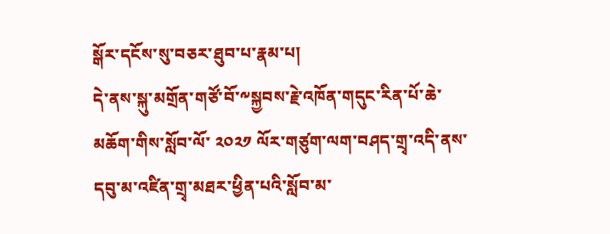སྒོར་དངོས་སུ་བཅར་ཐུབ་པ་རྣམ་པ།
དེ་ནས་སྐུ་མགྲོན་གཙོ་བོ་༸སྐྱབས་རྗེ་འཁོན་གདུང་རིན་པོ་ཆེ་མཆོག་གིས་སློབ་ལོ་ ༢༠༢༡ ལོར་གཙུག་ལག་བཤད་གྲྭ་འདི་ནས་དབུ་མ་འཛིན་གྲྭ་མཐར་ཕྱིན་པའི་སློབ་མ་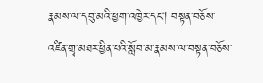རྣམས་ལ་དབུ་མའི་ཕྱག་འཁྱེར་དང། བསྟན་བཅོས་འཛིན་གྲྭ་མཐར་ཕྱིན་པའི་སློབ་མ་རྣམས་ལ་བསྟན་བཅོས་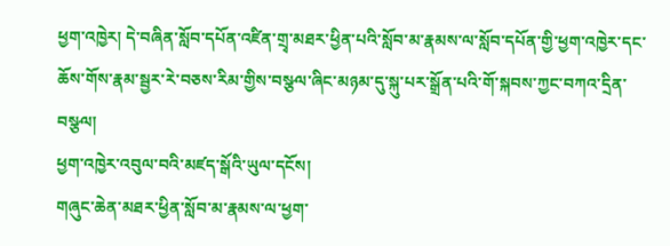ཕྱག་འཁྱེར། དེ་བཞིན་སློབ་དཔོན་འཛིན་གྲྭ་མཐར་ཕྱིན་པའི་སློབ་མ་རྣམས་ལ་སློབ་དཔོན་གྱི་ཕྱག་འཁྱེར་དང་ཆོས་གོས་རྣམ་སྦྱར་རེ་བཅས་རིམ་གྱིས་བསྩལ་ཞིང་མཉམ་དུ་སྐུ་པར་སྒྲོན་པའི་གོ་སྐབས་ཀྱང་བཀའ་དྲིན་བསྩལ།
ཕྱག་འཁྱེར་འབུལ་བའི་མཛད་སྒོའི་ཡུལ་དངོས།
གཞུང་ཆེན་མཐར་ཕྱིན་སློབ་མ་རྣམས་ལ་ཕྱག་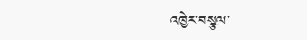འཁྱེར་བསྩལ་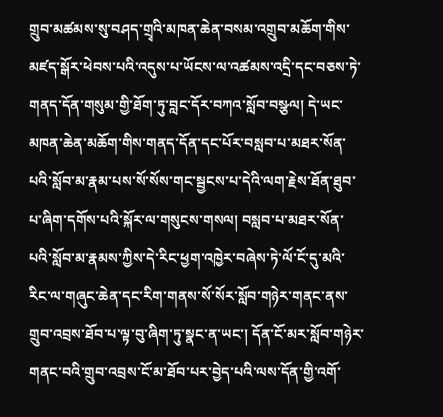གྲུབ་མཚམས་སུ་བཤད་གྲྭའི་མཁན་ཆེན་བསམ་འགྲུབ་མཆོག་གིས་མཛད་སྒོར་ཕེབས་པའི་འདུས་པ་ཡོངས་ལ་འཚམས་འདྲི་དང་བཅས་ཏེ་གནད་དོན་གསུམ་གྱི་ཐོག་ཏུ་བླང་དོར་བཀའ་སློབ་བསྩལ། དེ་ཡང་མཁན་ཆེན་མཆོག་གིས་གནད་དོན་དང་པོར་བསླབ་པ་མཐར་སོན་པའི་སློབ་མ་རྣམ་པས་སོ་སོས་གང་སྦྱངས་པ་དེའི་ལག་རྗེས་ཐོན་ཐུབ་པ་ཞིག་དགོས་པའི་སྐོར་ལ་གསུངས་གསལ། བསླབ་པ་མཐཪ་སོན་པའི་སློབ་མ་རྣམས་ཀྱིས་དེ་རིང་ཕྱག་འཁྱེར་བཞེས་ཏེ་ལོ་ངོ་དུ་མའི་རིང་ལ་གཞུང་ཆེན་དང་རིག་གནས་སོ་སོར་སློབ་གཉེར་གནང་ནས་གྲུབ་འབྲས་ཐོབ་པ་ལྟ་བུ་ཞིག་ཏུ་སྣང་ན་ཡང་། དོན་ངོ་མར་སློབ་གཉེར་གནང་བའི་གྲུབ་འབྲས་ངོ་མ་ཐོབ་པར་བྱེད་པའི་ལས་དོན་གྱི་འགོ་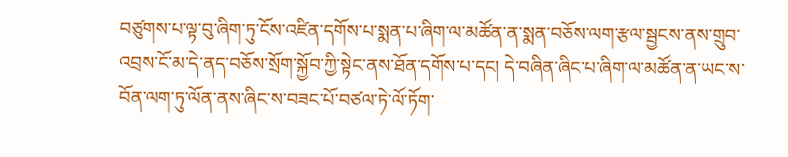བཙུགས་པ་ལྟ་བུ་ཞིག་ཏུ་ངོས་འཛིན་དགོས་པ་སྨན་པ་ཞིག་ལ་མཚོན་ན་སྨན་བཅོས་ལག་རྩལ་སྦྱངས་ནས་གྲུབ་འབྲས་ངོ་མ་དེ་ནད་བཅོས་སྲོག་སྐྱོབ་ཀྱི་སྟེང་ནས་ཐོན་དགོས་པ་དང། དེ་བཞིན་ཞིང་པ་ཞིག་ལ་མཚོན་ན་ཡང་ས་བོན་ལག་ཏུ་ལོན་ནས་ཞིང་ས་བཟང་པོ་བཙལ་ཏེ་ལོ་ཏོག་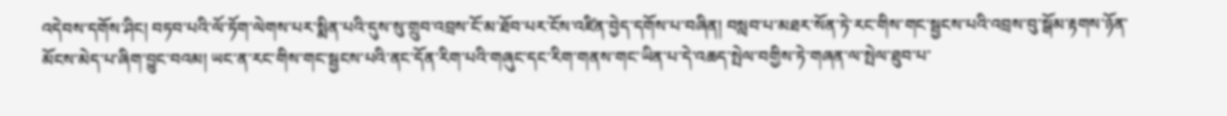འདེབས་དགོས་ཤིང། བཏབ་པའི་ལོ་ཏོག་ལེགས་པར་སྨིན་པའི་དུས་སུ་གྲུབ་འབྲས་ངོ་མ་ཐོབ་པར་ངོས་འཛིན་བྱེད་དགོས་པ་བཞིན། བསླབ་པ་མཐར་སོན་ཏེ་རང་གིས་གང་སྦྱངས་པའི་འབྲས་བུ་སྒོམ་རྟགས་ཉོན་མོངས་མེད་པ་ཞིག་བྱུང་བའམ། ཡང་ན་རང་གིས་གང་སྦྱངས་པའི་ནང་དོན་རིག་པའི་གཞུང་དང་རིག་གནས་གང་ཡིན་པ་དེ་འཆད་སྤེལ་བགྱིས་ཏེ་གཞན་ལ་སྤེལ་ཐུབ་པ་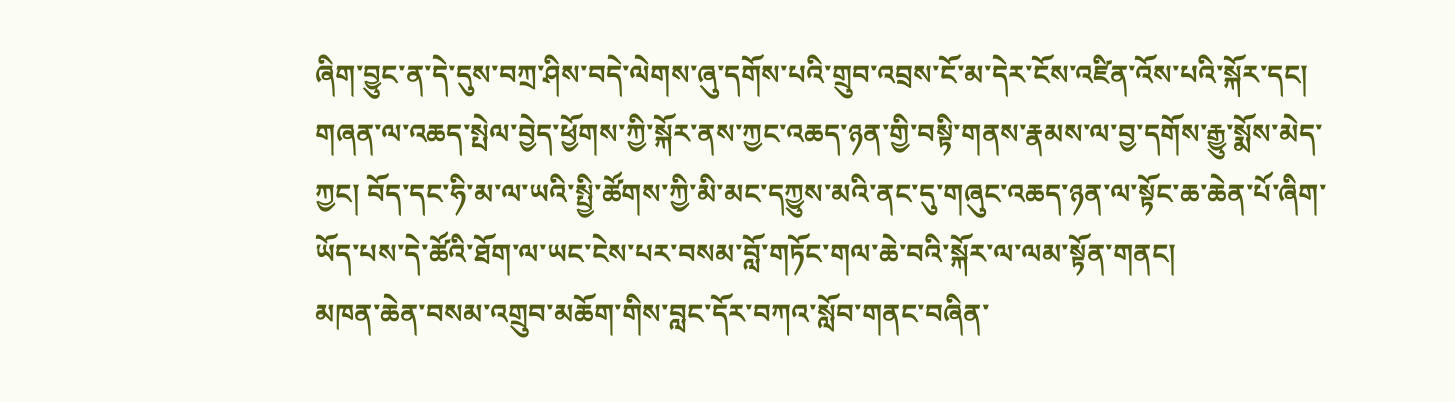ཞིག་བྱུང་ན་དེ་དུས་བཀྲ་ཤིས་བདེ་ལེགས་ཞུ་དགོས་པའི་གྲུབ་འབྲས་ངོ་མ་དེར་ངོས་འཛིན་འོས་པའི་སྐོར་དང། གཞན་ལ་འཆད་སྤེལ་བྱེད་ཕྱོགས་ཀྱི་སྐོར་ནས་ཀྱང་འཆད་ཉན་གྱི་བསྟི་གནས་རྣམས་ལ་བྱ་དགོས་རྒྱུ་སྨོས་མེད་ཀྱང། བོད་དང་ཧི་མ་ལ་ཡའི་སྤྱི་ཚོགས་ཀྱི་མི་མང་དཀྱུས་མའི་ནང་དུ་གཞུང་འཆད་ཉན་ལ་སྟོང་ཆ་ཆེན་པོ་ཞིག་ཡོད་པས་དེ་ཚོའི་ཐོག་ལ་ཡང་ངེས་པར་བསམ་བློ་གཏོང་གལ་ཆེ་བའི་སྐོར་ལ་ལམ་སྟོན་གནང།
མཁན་ཆེན་བསམ་འགྲུབ་མཆོག་གིས་བླང་དོར་བཀའ་སློབ་གནང་བཞིན་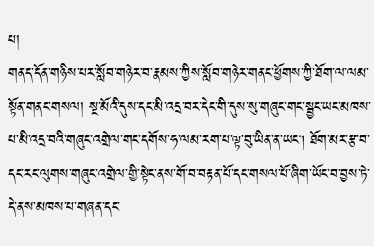པ།
གནད་དོན་གཉིས་པར་སློབ་གཉེར་བ་རྣམས་ཀྱིས་སློབ་གཉེར་གནང་ཕྱོགས་ཀྱི་ཐོག་ལ་ལམ་སྟོན་གནང་གསལ། སྔ་མོའི་དུས་དང་མི་འདྲ་བར་དེང་གི་དུས་སུ་གཞུང་གང་སྦྱང་ཡང་མཁས་པ་མི་འདྲ་བའི་གཞུང་འགྲེལ་གང་དགོས་ཧ་ལམ་རག་པ་ལྟ་བུ་ཡིན་ན་ཡང། ཐོག་མར་རྩ་བ་དང་རང་ལུགས་གཞུང་འགྲེལ་གྱི་སྟེང་ནས་གོ་བ་བརྟན་པོ་དང་གསལ་པོ་ཞིག་ཡོང་བ་བྱས་ཏེ་དེ་ནས་མཁས་པ་གཞན་དང་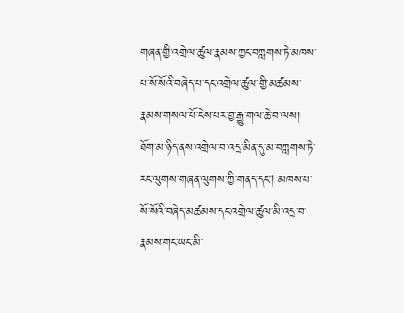གཞན་གྱི་འགྲེལ་ཚུལ་རྣམས་ཀྱང་བཀླགས་ཏེ་མཁས་པ་སོ་སོའི་བཞེད་པ་དང་འགྲེལ་ཚུལ་གྱི་མཚམས་རྣམས་གསལ་པོ་ངེས་པར་བྱ་རྒྱུ་གལ་ཆེ་བ་ལས། ཐོག་མ་ཉིད་ནས་འགྲེལ་བ་འདྲ་མིན་དུ་མ་བཀླགས་ཏེ་རང་ལུགས་གཞན་ལུགས་ཀྱི་གནད་དང། མཁས་པ་སོ་སོའི་བཞེད་མཚམས་དང་འགྲེལ་ཚུལ་མི་འདྲ་བ་རྣམས་གང་ཡང་མི་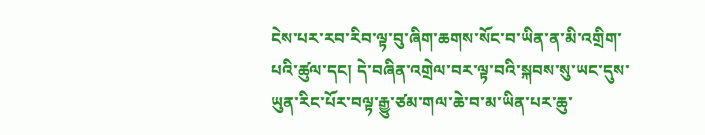ངེས་པར་རབ་རིབ་ལྟ་བུ་ཞིག་ཆགས་སོང་བ་ཡིན་ན་མི་འགྲིག་པའི་ཚུལ་དང། དེ་བཞིན་འགྲེལ་བར་ལྟ་བའི་སྐབས་སུ་ཡང་དུས་ཡུན་རིང་པོར་བལྟ་རྒྱུ་ཙམ་གལ་ཆེ་བ་མ་ཡིན་པར་ཆུ་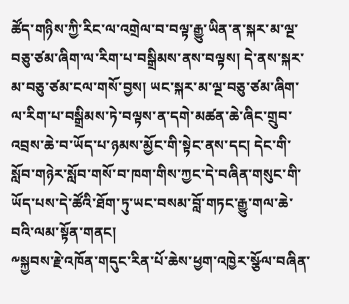ཚོད་གཉིས་ཀྱི་རིང་ལ་འགྲེལ་བ་བལྟ་རྒྱུ་ཡིན་ན་སྐར་མ་ལྔ་བཅུ་ཙམ་ཞིག་ལ་རིག་པ་བསྒྲིམས་ནས་བལྟས། དེ་ནས་སྐར་མ་བཅུ་ཙམ་ངལ་གསོ་བྱས། ཡང་སྐར་མ་ལྔ་བཅུ་ཙམ་ཞིག་ལ་རིག་པ་བསྒྲིམས་ཏེ་བལྟས་ན་དགེ་མཚན་ཆེ་ཞིང་གྲུབ་འབྲས་ཆེ་བ་ཡོད་པ་ཉམས་མྱོང་གི་སྟེང་ནས་དང། དེང་གི་སློབ་གཉེར་སློབ་གསོ་བ་ཁག་གིས་ཀྱང་དེ་བཞིན་གསུང་གི་ཡོད་པས་དེ་ཚོའི་ཐོག་ཏུ་ཡང་བསམ་བློ་གཏང་རྒྱུ་གལ་ཆེ་བའི་ལམ་སྟོན་གནང།
༸སྐྱབས་རྗེ་འཁོན་གདུང་རིན་པོ་ཆེས་ཕྱག་འཁྱེར་སྩོལ་བཞིན་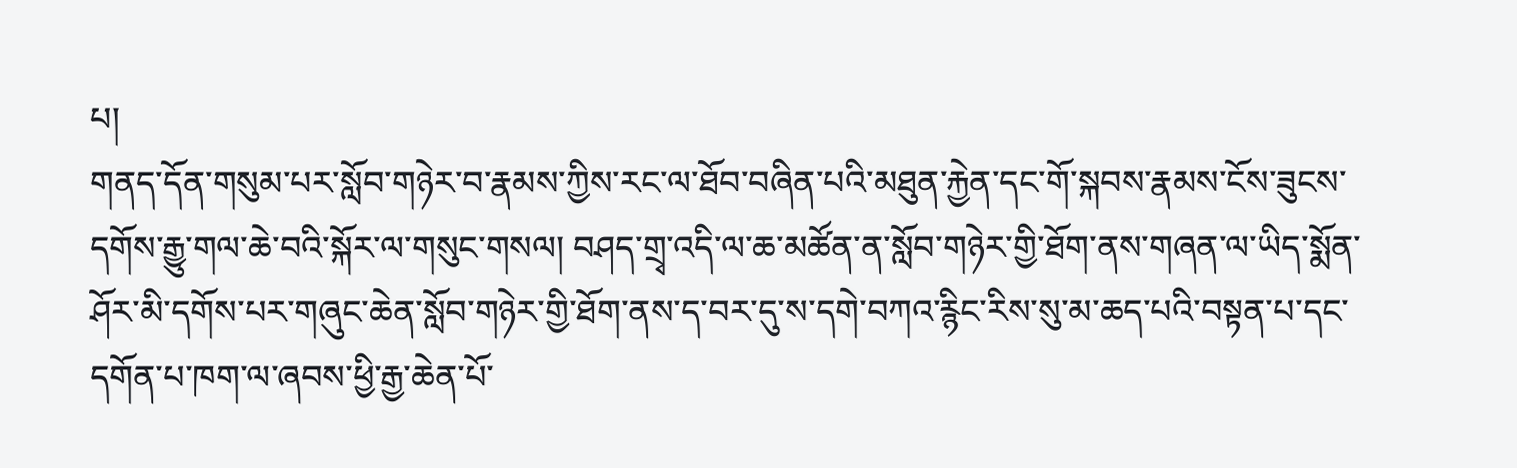པ།
གནད་དོན་གསུམ་པར་སློབ་གཉེར་བ་རྣམས་ཀྱིས་རང་ལ་ཐོབ་བཞིན་པའི་མཐུན་རྐྱེན་དང་གོ་སྐབས་རྣམས་ངོས་ཟུངས་དགོས་རྒྱུ་གལ་ཆེ་བའི་སྐོར་ལ་གསུང་གསལ། བཤད་གྲྭ་འདི་ལ་ཆ་མཚོན་ན་སློབ་གཉེར་གྱི་ཐོག་ནས་གཞན་ལ་ཡིད་སྨོན་ཤོར་མི་དགོས་པར་གཞུང་ཆེན་སློབ་གཉེར་གྱི་ཐོག་ནས་ད་བར་དུ་ས་དགེ་བཀའ་རྙིང་རིས་སུ་མ་ཆད་པའི་བསྟན་པ་དང་དགོན་པ་ཁག་ལ་ཞབས་ཕྱི་རྒྱ་ཆེན་པོ་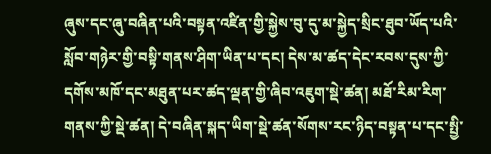ཞུས་དང་ཞུ་བཞིན་པའི་བསྟན་འཛིན་གྱི་སྐྱེས་བུ་དུ་མ་སྐྱེད་སྲིང་ཐུབ་ཡོད་པའི་སློབ་གཉེར་གྱི་བསྟི་གནས་ཤིག་ཡིན་པ་དང། དེས་མ་ཚད་དེང་རབས་དུས་ཀྱི་དགོས་མཁོ་དང་མཐུན་པར་ཚད་ལྡན་གྱི་ཞིབ་འཇུག་སྡེ་ཚན། མཐོ་རིམ་རིག་གནས་ཀྱི་སྡེ་ཚན། དེ་བཞིན་སྐད་ཡིག་སྡེ་ཚན་སོགས་རང་ཉིད་བསྟན་པ་དང་སྤྱི་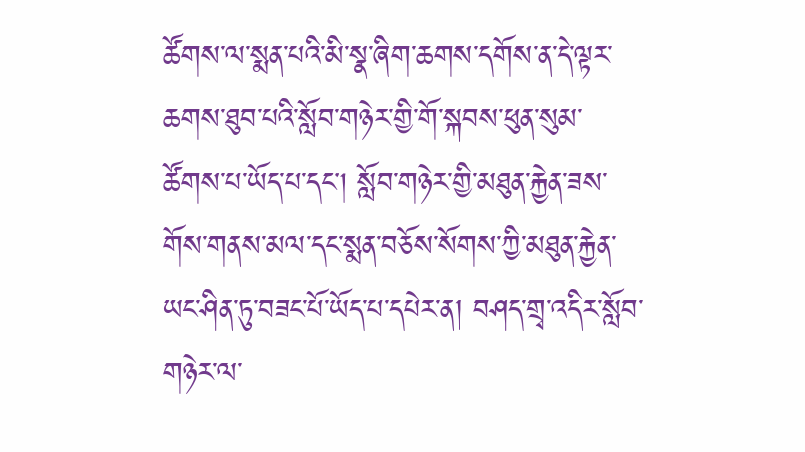ཚོགས་ལ་སྨན་པའི་མི་སྣ་ཞིག་ཆགས་དགོས་ན་དེ་ལྟར་ཆགས་ཐུབ་པའི་སློབ་གཉེར་གྱི་གོ་སྐབས་ཕུན་སུམ་ཚོགས་པ་ཡོད་པ་དང། སློབ་གཉེར་གྱི་མཐུན་རྐྱེན་ཟས་གོས་གནས་མལ་དང་སྨན་བཅོས་སོགས་ཀྱི་མཐུན་རྐྱེན་ཡང་ཤིན་ཏུ་བཟང་པོ་ཡོད་པ་དཔེར་ན། བཤད་གྲྭ་འདིར་སློབ་གཉེར་ལ་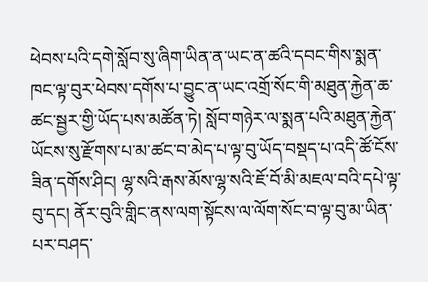ཕེབས་པའི་དགེ་སློབ་སུ་ཞིག་ཡིན་ན་ཡང་ན་ཚའི་དབང་གིས་སྨན་ཁང་ལྟ་བུར་ཕེབས་དགོས་པ་བྱུང་ན་ཡང་འགྲོ་སོང་གི་མཐུན་རྐྱེན་ཆ་ཚང་སྦྱར་གྱི་ཡོད་པས་མཚོན་ཏེ། སློབ་གཉེར་ལ་སྨན་པའི་མཐུན་རྐྱེན་ཡོངས་སུ་རྫོགས་པ་མ་ཚང་བ་མེད་པ་ལྟ་བུ་ཡོད་བསྡད་པ་འདི་ཚོ་ངོས་ཟིན་དགོས་ཤིང། ལྷ་སའི་རྒས་མོས་ལྷ་སའི་ཇོ་བོ་མི་མཇལ་བའི་དཔེ་ལྟ་བུ་དང། ནོར་བུའི་གླིང་ནས་ལག་སྟོངས་ལ་ལོག་སོང་བ་ལྟ་བུ་མ་ཡིན་པར་བཤད་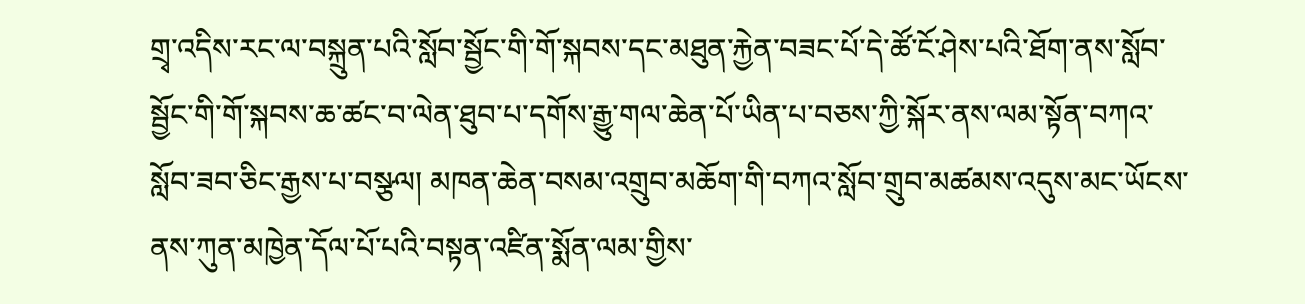གྲྭ་འདིས་རང་ལ་བསྐྲུན་པའི་སློབ་སྦྱོང་གི་གོ་སྐབས་དང་མཐུན་རྐྱེན་བཟང་པོ་དེ་ཚོ་ངོ་ཤེས་པའི་ཐོག་ནས་སློབ་སྦྱོང་གི་གོ་སྐབས་ཆ་ཚང་བ་ལེན་ཐུབ་པ་དགོས་རྒྱུ་གལ་ཆེན་པོ་ཡིན་པ་བཅས་ཀྱི་སྐོར་ནས་ལམ་སྟོན་བཀའ་སློབ་ཟབ་ཅིང་རྒྱས་པ་བསྩལ། མཁན་ཆེན་བསམ་འགྲུབ་མཆོག་གི་བཀའ་སློབ་གྲུབ་མཚམས་འདུས་མང་ཡོངས་ནས་ཀུན་མཁྱེན་དོལ་པོ་པའི་བསྟན་འཛིན་སྨོན་ལམ་གྱིས་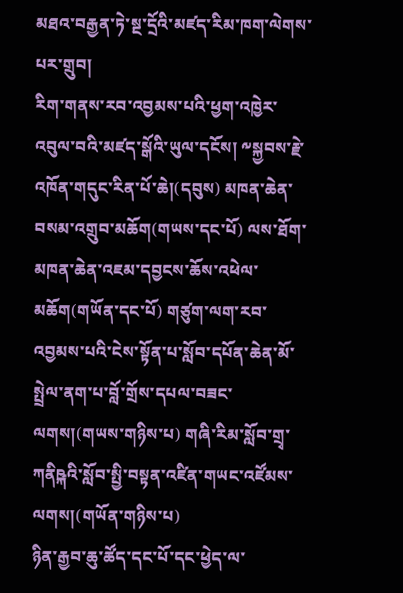མཐའ་བརྒྱན་ཏེ་སྔ་དྲོའི་མཛད་རིམ་ཁག་ལེགས་པར་གྲུབ།
རིག་གནས་རབ་འབྱམས་པའི་ཕྱག་འཁྱེར་འབུལ་བའི་མཛད་སྒོའི་ཡུལ་དངོས། ༸སྐྱབས་རྗེ་འཁོན་གདུང་རིན་པོ་ཆེ།(དབུས) མཁན་ཆེན་བསམ་འགྲུབ་མཆོག(གཡས་དང་པོ) ལས་ཐོག་མཁན་ཆེན་འཇམ་དབྱངས་ཆོས་འཕེལ་མཆོག(གཡོན་དང་པོ) གཙུག་ལག་རབ་འབྱམས་པའི་ངེས་སྟོན་པ་སློབ་དཔོན་ཆེན་མོ་སྤྲེལ་ནག་པ་བློ་གྲོས་དཔལ་བཟང་ལགས།(གཡས་གཉིས་པ) གཞི་རིམ་སློབ་གྲྭ་ཀནིཥྐའི་སློབ་སྤྱི་བསྟན་འཛིན་གཡང་འཛོམས་ལགས།(གཡོན་གཉིས་པ)
ཉིན་རྒྱབ་ཆུ་ཚོད་དང་པོ་དང་ཕྱེད་ལ་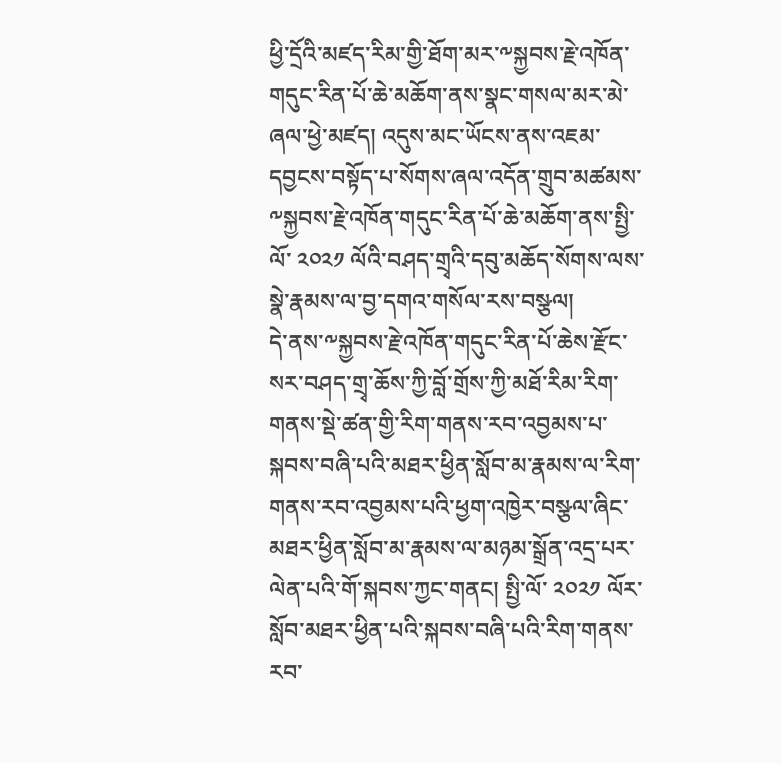ཕྱི་དྲོའི་མཛད་རིམ་གྱི་ཐོག་མར་༸སྐྱབས་རྗེ་འཁོན་གདུང་རིན་པོ་ཆེ་མཆོག་ནས་སྣང་གསལ་མར་མེ་ཞལ་ཕྱེ་མཛད། འདུས་མང་ཡོངས་ནས་འཇམ་དབྱངས་བསྟོད་པ་སོགས་ཞལ་འདོན་གྲུབ་མཚམས་༸སྐྱབས་རྗེ་འཁོན་གདུང་རིན་པོ་ཆེ་མཆོག་ནས་སྤྱི་ལོ་ ༢༠༢༡ ལོའི་བཤད་གྲྭའི་དབུ་མཆོད་སོགས་ལས་སྣེ་རྣམས་ལ་བྱ་དགའ་གསོལ་རས་བསྩལ།
དེ་ནས་༸སྐྱབས་རྗེ་འཁོན་གདུང་རིན་པོ་ཆེས་རྫོང་སར་བཤད་གྲྭ་ཆོས་ཀྱི་བློ་གྲོས་ཀྱི་མཐོ་རིམ་རིག་གནས་སྡེ་ཚན་གྱི་རིག་གནས་རབ་འབྱམས་པ་སྐབས་བཞི་པའི་མཐར་ཕྱིན་སློབ་མ་རྣམས་ལ་རིག་གནས་རབ་འབྱམས་པའི་ཕྱག་འཁྱེར་བསྩལ་ཞིང་མཐར་ཕྱིན་སློབ་མ་རྣམས་ལ་མཉམ་སྒྲོན་འདྲ་པར་ལེན་པའི་གོ་སྐབས་ཀྱང་གནང། སྤྱི་ལོ་ ༢༠༢༡ ལོར་སློབ་མཐར་ཕྱིན་པའི་སྐབས་བཞི་པའི་རིག་གནས་རབ་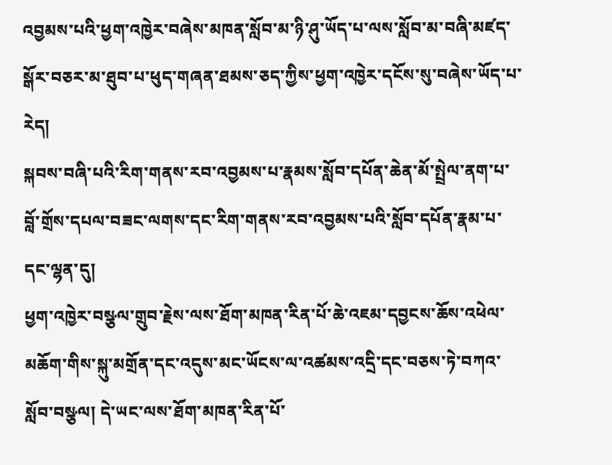འབྱམས་པའི་ཕྱག་འཁྱེར་བཞེས་མཁན་སློབ་མ་ཉི་ཤུ་ཡོད་པ་ལས་སློབ་མ་བཞི་མཛད་སྒོར་བཅར་མ་ཐུབ་པ་ཕུད་གཞན་ཐམས་ཅད་ཀྱིས་ཕྱག་འཁྱེར་དངོས་སུ་བཞེས་ཡོད་པ་རེད།
སྐབས་བཞི་པའི་རིག་གནས་རབ་འབྱམས་པ་རྣམས་སློབ་དཔོན་ཆེན་མོ་སྤྲེལ་ནག་པ་བློ་གྲོས་དཔལ་བཟང་ལགས་དང་རིག་གནས་རབ་འབྱམས་པའི་སློབ་དཔོན་རྣམ་པ་དང་ལྷན་དུ།
ཕྱག་འཁྱེར་བསྩལ་གྲུབ་རྗེས་ལས་ཐོག་མཁན་རིན་པོ་ཆེ་འཇམ་དབྱངས་ཆོས་འཕེལ་མཆོག་གིས་སྐུ་མགྲོན་དང་འདུས་མང་ཡོངས་ལ་འཚམས་འདྲི་དང་བཅས་ཏེ་བཀའ་སློབ་བསྩལ། དེ་ཡང་ལས་ཐོག་མཁན་རིན་པོ་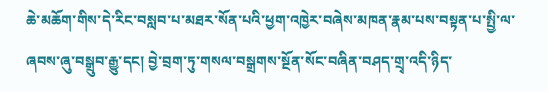ཆེ་མཆོག་གིས་དེ་རིང་བསླབ་པ་མཐར་སོན་པའི་ཕྱག་འཁྱེར་བཞེས་མཁན་རྣམ་པས་བསྟན་པ་སྤྱི་ལ་ཞབས་ཞུ་བསྒྲུབ་རྒྱུ་དང། བྱེ་བྲག་ཏུ་གསལ་བསྒྲགས་སྔོན་སོང་བཞིན་བཤད་གྲྭ་འདི་ཉིད་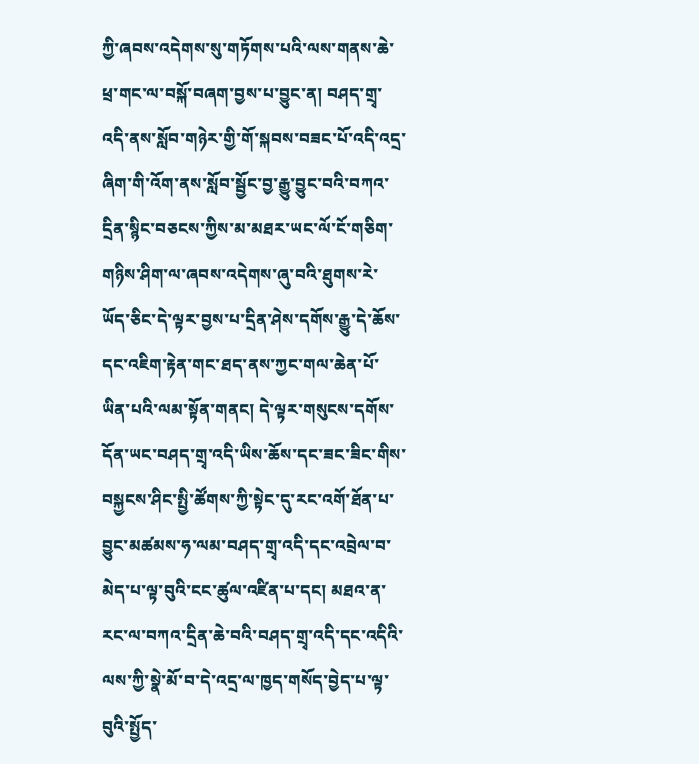ཀྱི་ཞབས་འདེགས་སུ་གཏོགས་པའི་ལས་གནས་ཆེ་ཕྲ་གང་ལ་བསྐོ་བཞག་བྱས་པ་བྱུང་ན། བཤད་གྲྭ་འདི་ནས་སློབ་གཉེར་གྱི་གོ་སྐབས་བཟང་པོ་འདི་འདྲ་ཞིག་གི་འོག་ནས་སློབ་སྦྱོང་བྱ་རྒྱུ་བྱུང་བའི་བཀའ་དྲིན་སྙིང་བཅངས་ཀྱིས་མ་མཐར་ཡང་ལོ་ངོ་གཅིག་གཉིས་ཤིག་ལ་ཞབས་འདེགས་ཞུ་བའི་ཐུགས་རེ་ཡོད་ཅིང་དེ་ལྟར་བྱས་པ་དྲིན་ཤེས་དགོས་རྒྱུ་དེ་ཆོས་དང་འཇིག་རྟེན་གང་ཐད་ནས་ཀྱང་གལ་ཆེན་པོ་ཡིན་པའི་ལམ་སྟོན་གནང། དེ་ལྟར་གསུངས་དགོས་དོན་ཡང་བཤད་གྲྭ་འདི་ཡིས་ཆོས་དང་ཟང་ཟིང་གིས་བསྐྱངས་ཤིང་སྤྱི་ཚོགས་ཀྱི་སྟེང་དུ་རང་འགོ་ཐོན་པ་བྱུང་མཚམས་ཧ་ལམ་བཤད་གྲྭ་འདི་དང་འབྲེལ་བ་མེད་པ་ལྟ་བུའི་ངང་ཚུལ་འཛིན་པ་དང། མཐའ་ན་རང་ལ་བཀའ་དྲིན་ཆེ་བའི་བཤད་གྲྭ་འདི་དང་འདིའི་ལས་ཀྱི་སྣེ་མོ་བ་དེ་འདྲ་ལ་ཁྱད་གསོད་བྱེད་པ་ལྟ་བུའི་སྤྱོད་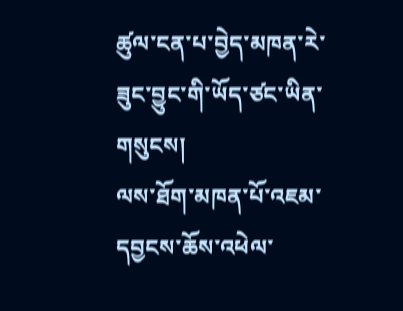ཚུལ་ངན་པ་བྱེད་མཁན་རེ་ཟུང་བྱུང་གི་ཡོད་ཙང་ཡིན་གསུངས།
ལས་ཐོག་མཁན་པོ་འཇམ་དབྱངས་ཆོས་འཕེལ་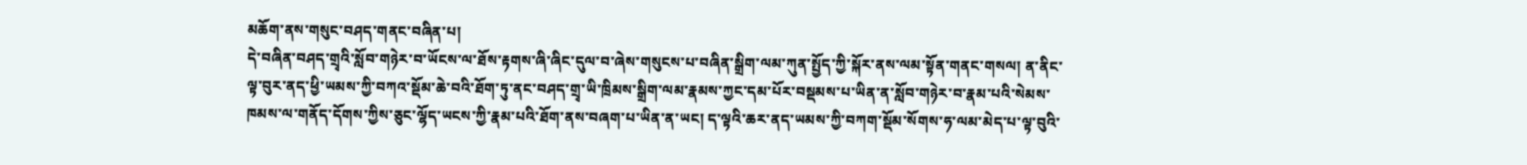མཆོག་ནས་གསུང་བཤད་གནང་བཞིན་པ།
དེ་བཞིན་བཤད་གྲྭའི་སློབ་གཉེར་བ་ཡོངས་ལ་ཐོས་རྟགས་ཞི་ཞིང་དུལ་བ་ཞེས་གསུངས་པ་བཞིན་སྒྲིག་ལམ་ཀུན་སྤྱོད་ཀྱི་སྐོར་ནས་ལམ་སྟོན་གནང་གསལ། ན་ནིང་ལྟ་བུར་ནད་ཕྱི་ཡམས་ཀྱི་བཀའ་སྡོམ་ཆེ་བའི་ཐོག་ཏུ་ནང་བཤད་གྲྭ་ཡི་ཁྲིམས་སྒྲིག་ལམ་རྣམས་ཀྱང་དམ་པོར་བསྡམས་པ་ཡིན་ན་སློབ་གཉེར་བ་རྣམ་པའི་སེམས་ཁམས་ལ་གནོད་དོགས་ཀྱིས་ཅུང་ལྷོད་ཡངས་ཀྱི་རྣམ་པའི་ཐོག་ནས་བཞག་པ་ཡིན་ན་ཡང། ད་ལྟའི་ཆར་ནད་ཡམས་ཀྱི་བཀག་སྡོམ་སོགས་ཧ་ལམ་མེད་པ་ལྟ་བུའི་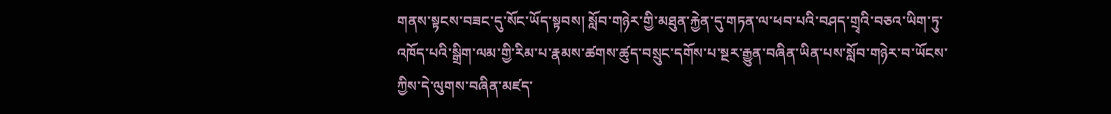གནས་སྟངས་བཟང་དུ་སོང་ཡོད་སྟབས། སློབ་གཉེར་གྱི་མཐུན་རྐྱེན་དུ་གཏན་ལ་ཕབ་པའི་བཤད་གྲྭའི་བཅའ་ཡིག་ཏུ་འཁོད་པའི་སྒྲིག་ལམ་གྱི་རིམ་པ་རྣམས་ཚགས་ཚུད་བསྲུང་དགོས་པ་སྔར་རྒྱུན་བཞིན་ཡིན་པས་སློབ་གཉེར་བ་ཡོངས་ཀྱིས་དེ་ལུགས་བཞིན་མཛད་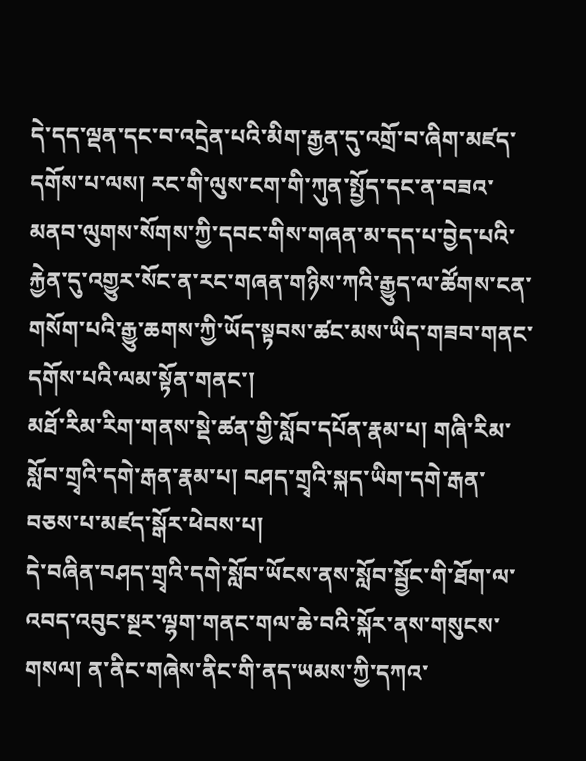དེ་དད་ལྡན་དང་བ་འདྲེན་པའི་མིག་རྒྱན་དུ་འགྲོ་བ་ཞིག་མཛད་དགོས་པ་ལས། རང་གི་ལུས་ངག་གི་ཀུན་སྤྱོད་དང་ན་བཟའ་མནབ་ལུགས་སོགས་ཀྱི་དབང་གིས་གཞན་མ་དད་པ་བྱེད་པའི་རྐྱེན་དུ་འགྱུར་སོང་ན་རང་གཞན་གཉིས་ཀའི་རྒྱུད་ལ་ཚོགས་ངན་གསོག་པའི་རྒྱུ་ཆགས་ཀྱི་ཡོད་སྟབས་ཚང་མས་ཡིད་གཟབ་གནང་དགོས་པའི་ལམ་སྟོན་གནང་།
མཐོ་རིམ་རིག་གནས་སྡེ་ཚན་གྱི་སློབ་དཔོན་རྣམ་པ། གཞི་རིམ་སློབ་གྲྭའི་དགེ་རྒན་རྣམ་པ། བཤད་གྲྭའི་སྐད་ཡིག་དགེ་རྒན་བཅས་པ་མཛད་སྒོར་ཕེབས་པ།
དེ་བཞིན་བཤད་གྲྭའི་དགེ་སློབ་ཡོངས་ནས་སློབ་སྦྱོང་གི་ཐོག་ལ་འབད་འབུང་སྔར་ལྷག་གནང་གལ་ཆེ་བའི་སྐོར་ནས་གསུངས་གསལ། ན་ནིང་གཞེས་ནིང་གི་ནད་ཡམས་ཀྱི་དཀའ་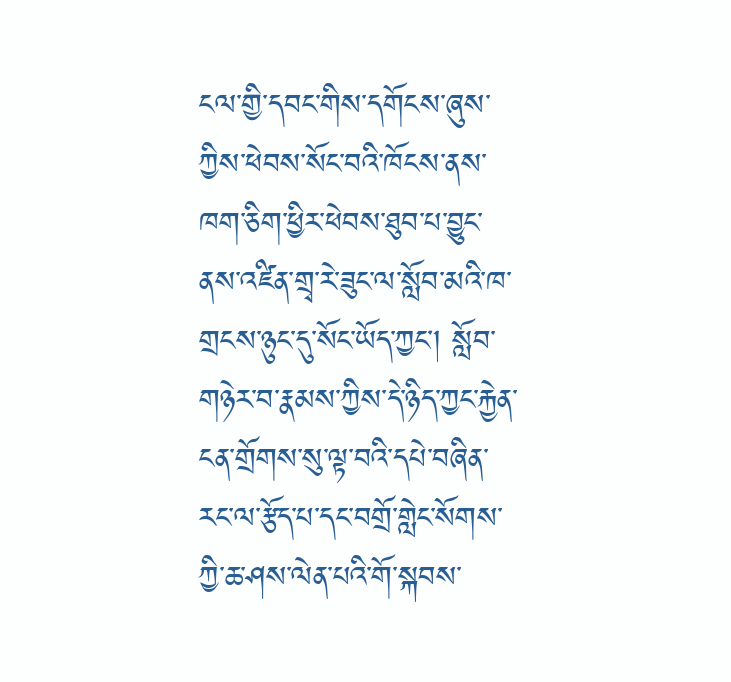ངལ་གྱི་དབང་གིས་དགོངས་ཞུས་ཀྱིས་ཕེབས་སོང་བའི་ཁོངས་ནས་ཁག་ཅིག་ཕྱིར་ཕེབས་ཐུབ་པ་བྱུང་ནས་འཛིན་གྲྭ་རེ་ཟུང་ལ་སློབ་མའི་ཁ་གྲངས་ཉུང་དུ་སོང་ཡོད་ཀྱང། སློབ་གཉེར་བ་རྣམས་ཀྱིས་དེ་ཉིད་ཀྱང་རྐྱེན་ངན་གྲོགས་སུ་ལྟ་བའི་དཔེ་བཞིན་རང་ལ་རྩོད་པ་དང་བགྲོ་གླེང་སོགས་ཀྱི་ཆ་ཤས་ལེན་པའི་གོ་སྐབས་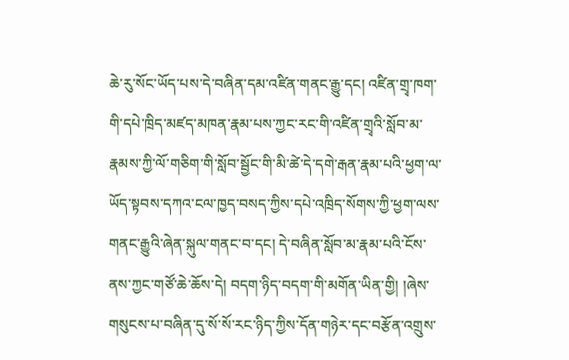ཆེ་རུ་སོང་ཡོད་པས་དེ་བཞིན་དམ་འཛིན་གནང་རྒྱུ་དང། འཛིན་གྲྭ་ཁག་གི་དཔེ་ཁྲིད་མཛད་མཁན་རྣམ་པས་ཀྱང་རང་གི་འཛིན་གྲྭའི་སློབ་མ་རྣམས་ཀྱི་ལོ་གཅིག་གི་སློབ་སྦྱོང་གི་མི་ཚེ་དེ་དགེ་རྒན་རྣམ་པའི་ཕྱག་ལ་ཡོད་སྟབས་དཀའ་ངལ་ཁྱད་བསད་ཀྱིས་དཔེ་འཁྲིད་སོགས་ཀྱི་ཕྱག་ལས་གནང་རྒྱུའི་ཞེན་སྐུལ་གནང་བ་དང། དེ་བཞིན་སློབ་མ་རྣམ་པའི་ངོས་ནས་ཀྱང་གཙོ་ཆེ་ཆོས་དེ། བདག་ཉིད་བདག་གི་མགོན་ཡིན་གྱི། །ཞེས་གསུངས་པ་བཞིན་དུ་སོ་སོ་རང་ཉིད་ཀྱིས་དོན་གཉེར་དང་བརྩོན་འགྲུས་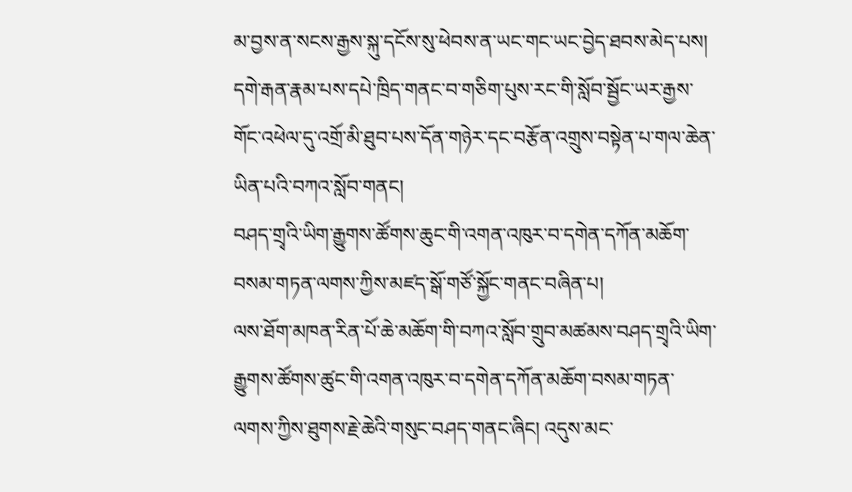མ་བྱས་ན་སངས་རྒྱས་སྐུ་དངོས་སུ་ཕེབས་ན་ཡང་གང་ཡང་བྱེད་ཐབས་མེད་པས། དགེ་རྒན་རྣམ་པས་དཔེ་ཁྲིད་གནང་བ་གཅིག་པུས་རང་གི་སློབ་སྦྱོང་ཡར་རྒྱས་གོང་འཕེལ་དུ་འགྲོ་མི་ཐུབ་པས་དོན་གཉེར་དང་བརྩོན་འགྲུས་བསྟེན་པ་གལ་ཆེན་ཡིན་པའི་བཀའ་སློབ་གནང།
བཤད་གྲྭའི་ཡིག་རྒྱུགས་ཚོགས་ཆུང་གི་འགན་འཁུར་བ་དགེན་དཀོན་མཆོག་བསམ་གཏན་ལགས་ཀྱིས་མཛད་སྒོ་གཙོ་སྐྱོང་གནང་བཞིན་པ།
ལས་ཐོག་མཁན་རིན་པོ་ཆེ་མཆོག་གི་བཀའ་སློབ་གྲུབ་མཚམས་བཤད་གྲྭའི་ཡིག་རྒྱུགས་ཚོགས་ཚུང་གི་འགན་འཁུར་བ་དགེན་དཀོན་མཆོག་བསམ་གཏན་ལགས་ཀྱིས་ཐུགས་རྗེ་ཆེའི་གསུང་བཤད་གནང་ཞིང། འདུས་མང་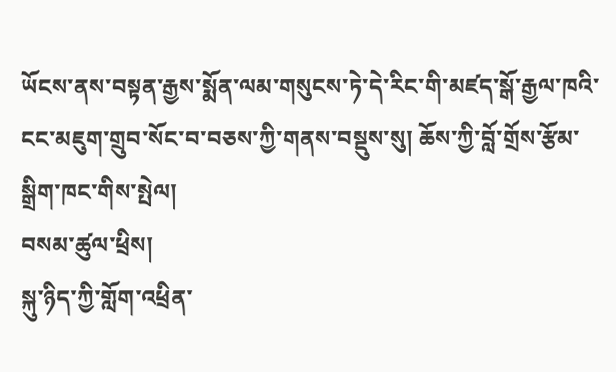ཡོངས་ནས་བསྟན་རྒྱས་སྨོན་ལམ་གསུངས་ཏེ་དེ་རིང་གི་མཛད་སྒོ་རྒྱལ་ཁའི་ངང་མཇུག་གྲུབ་སོང་བ་བཅས་ཀྱི་གནས་བསྡུས་སུ། ཆོས་ཀྱི་བློ་གྲོས་རྩོམ་སྒྲིག་ཁང་གིས་སྤེལ།
བསམ་ཚུལ་ཕྲིས།
སྐུ་ཉིད་ཀྱི་གློག་འཕྲིན་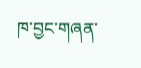ཁ་བྱང་གཞན་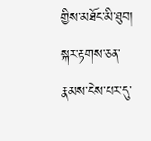གྱིས་མཐོང་མི་ཐུབ། སྐར་རྟགས་ཅན་རྣམས་ངེས་པར་དུ་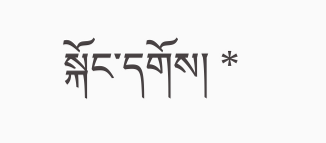སྐོང་དགོས། *